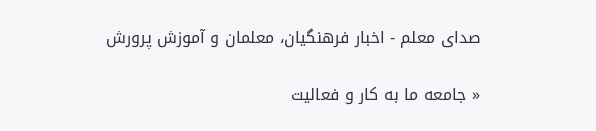صدای معلم - اخبار فرهنگیان، معلمان و آموزش پرورش

« جامعه ما به کار و فعالیت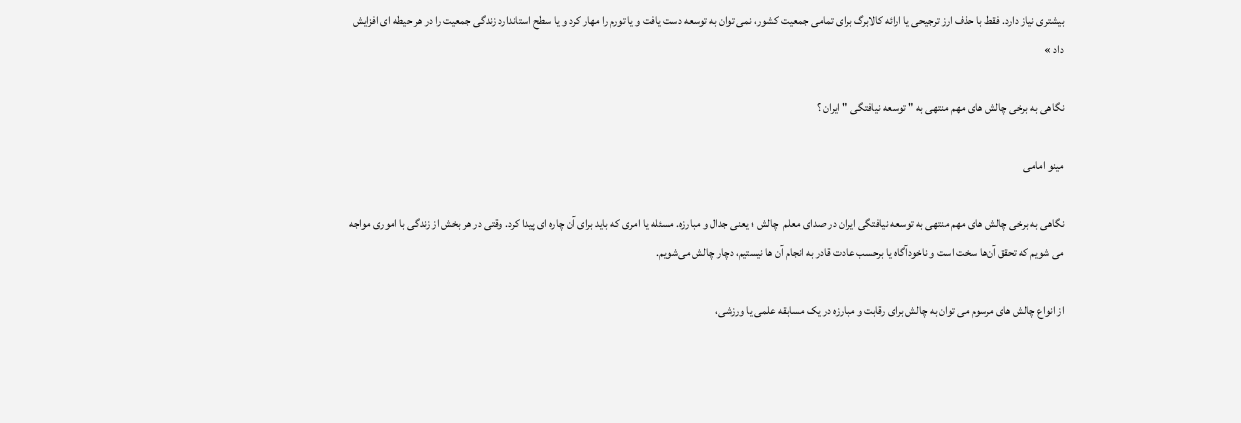بیشتری نیاز دارد. فقط با حذف ارز ترجیحی یا ارائه کالابرگ برای تمامی جمعیت کشور، نمی توان به توسعه دست یافت و یا تورم را مهار کرد و یا سطح استاندارد زندگی جمعیت را در هر حیطه ای افزایش داد »

نگاهی به برخی چالش های مهم منتهی به " توسعه نیافتگی " ایران ؟

مینو امامی

نگاهی به برخی چالش های مهم منتهی به توسعه نیافتگی ایران در صدای معلم  چالش ؛ یعنی جدال و مبارزه. مسئله یا امری که باید برای آن چاره ای پیدا کرد. وقتی در هر بخش از زندگی با اموری مواجه می شویم که تحقق آن‌ها سخت است و ناخودآگاه یا برحسب عادت قادر به انجام آن ها نیستیم، دچار چالش می‌شویم.

از انواع چالش های مرسوم می توان به چالش برای رقابت و مبارزه در یک مسابقه علمی یا ورزشی،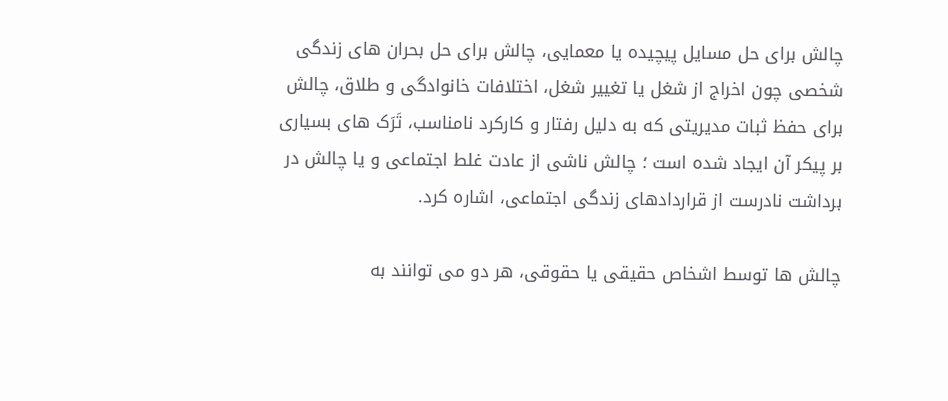چالش برای حل مسایل پیچیده یا معمایی، چالش برای حل بحران های زندگی شخصی چون اخراج از شغل یا تغییر شغل، اختلافات خانوادگی و طلاق، چالش برای حفظ ثبات مدیریتی که به دلیل رفتار و کارکرد نامناسب، تَرَک های بسیاری بر پیکر آن ایجاد شده است ؛ چالش ناشی از عادت غلط اجتماعی و یا چالش در برداشت نادرست از قراردادهای زندگی اجتماعی، اشاره کرد.

چالش ها توسط اشخاص حقیقی یا حقوقی، هر دو می توانند به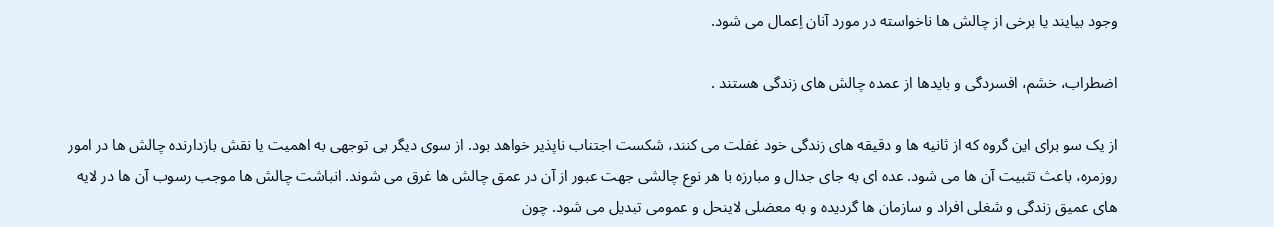وجود بیایند یا برخی از چالش ها ناخواسته در مورد آنان اِعمال می شود.

اضطراب، خشم، افسردگی و بایدها از عمده چالش های زندگی هستند .

از یک سو برای این گروه که از ثانیه ها و دقیقه های زندگی خود غفلت می کنند، شکست اجتناب ناپذیر خواهد بود. از سوی دیگر بی توجهی به اهمیت یا نقش بازدارنده چالش ها در امور روزمره، باعث تثبیت آن ها می شود. عده ای به جای جدال و مبارزه با هر نوع چالشی جهت عبور از آن در عمق چالش ها غرق می شوند. انباشت چالش ها موجب رسوب آن ها در لایه های عمیق زندگی و شغلی افراد و سازمان ها گردیده و به معضلی لاینحل و عمومی تبدیل می شود. چون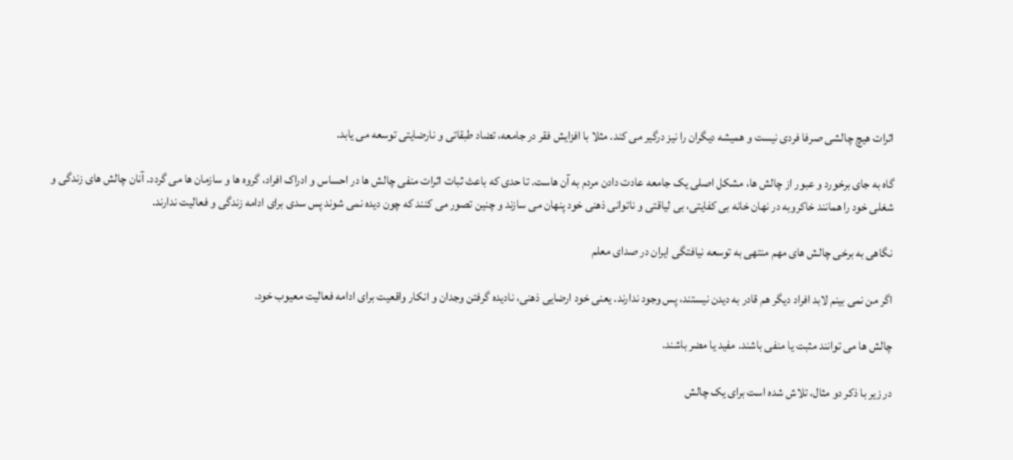اثرات هیچ چالشی صرفا فردی نیست و همیشه دیگران را نیز درگیر می کند. مثلا با افزایش فقر در جامعه، تضاد طبقاتی و نارضایتی توسعه می یابد.

گاه به جای برخورد و عبور از چالش ها، مشکل اصلی یک جامعه عادت دادن مردم به آن هاست. تا حدی که باعث ثبات اثرات منفی چالش ها در احساس و ادراک افراد، گروه ها و سازمان ها می گردد. آنان چالش های زندگی و شغلی خود را همانند خاکروبه در نهان خانه بی کفایتی، بی لیاقتی و ناتوانی ذهنی خود پنهان می سازند و چنین تصور می کنند که چون دیده نمی شوند پس سدی برای ادامه زندگی و فعالیت ندارند.

نگاهی به برخی چالش های مهم منتهی به توسعه نیافتگی ایران در صدای معلم

اگر من نمی بینم لابد افراد دیگر هم قادر به دیدن نیستند، پس وجود ندارند. یعنی خود ارضایی ذهنی، نادیده گرفتن وجدان و انکار واقعیت برای ادامه فعالیت معیوب خود.

چالش ها می توانند مثبت یا منفی باشند. مفید یا مضر باشند.

در زیر با ذکر دو مثال، تلاش شده است برای یک چالش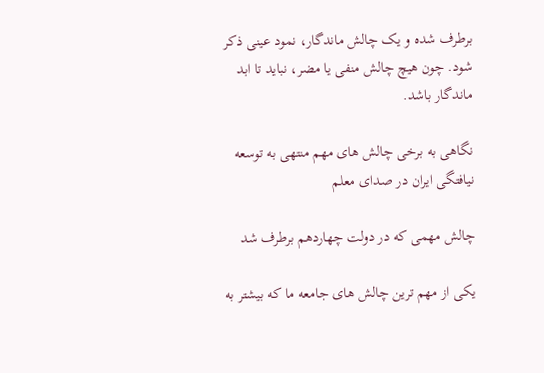برطرف شده و یک چالش ماندگار، نمود عینی ذکر شود. چون هیچ چالش منفی یا مضر، نباید تا ابد ماندگار باشد.

نگاهی به برخی چالش های مهم منتهی به توسعه نیافتگی ایران در صدای معلم

چالش مهمی که در دولت چهاردهم برطرف شد

یکی از مهم ترین چالش های جامعه ما که بیشتر به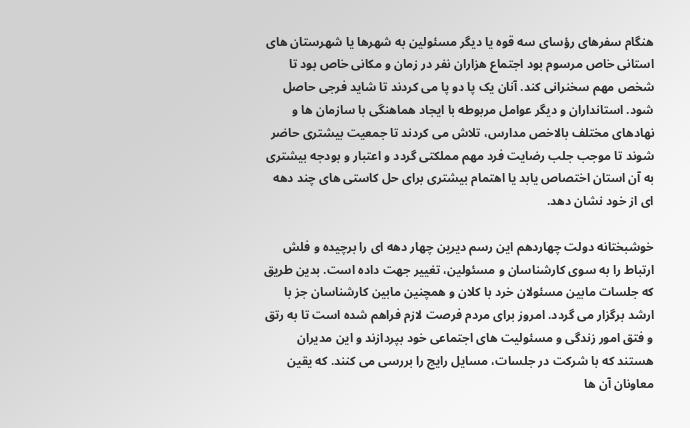هنگام سفرهای رؤسای سه قوه یا دیگر مسئولین به شهرها یا شهرستان های استانی خاص مرسوم بود اجتماع هزاران نفر در زمان و مکانی خاص بود تا شخص مهم سخنرانی کند. آنان یک پا دو پا می کردند تا شاید فرجی حاصل شود. استانداران و دیگر عوامل مربوطه با ایجاد هماهنگی با سازمان ها و نهادهای مختلف بالاخص مدارس، تلاش می کردند تا جمعیت بیشتری حاضر شوند تا موجب جلب رضایت فرد مهم مملکتی گردد و اعتبار و بودجه بیشتری به آن استان اختصاص یابد یا اهتمام بیشتری برای حل کاستی های چند دهه ای از خود نشان دهد.

خوشبختانه دولت چهاردهم این رسم دیرین چهار دهه ای را برچیده و فلش ارتباط را به سوی کارشناسان و مسئولین، تغییر جهت داده است. بدین طریق که جلسات مابین مسئولان خرد با کلان و همچنین مابین کارشناسان جز با ارشد برگزار می گردد. امروز برای مردم فرصت لازم فراهم شده است تا به رتق و فتق امور زندگی و مسئولیت های اجتماعی خود بپردازند و این مدیران هستند که با شرکت در جلسات، مسایل رایج را بررسی می کنند. که یقین معاونان آن ها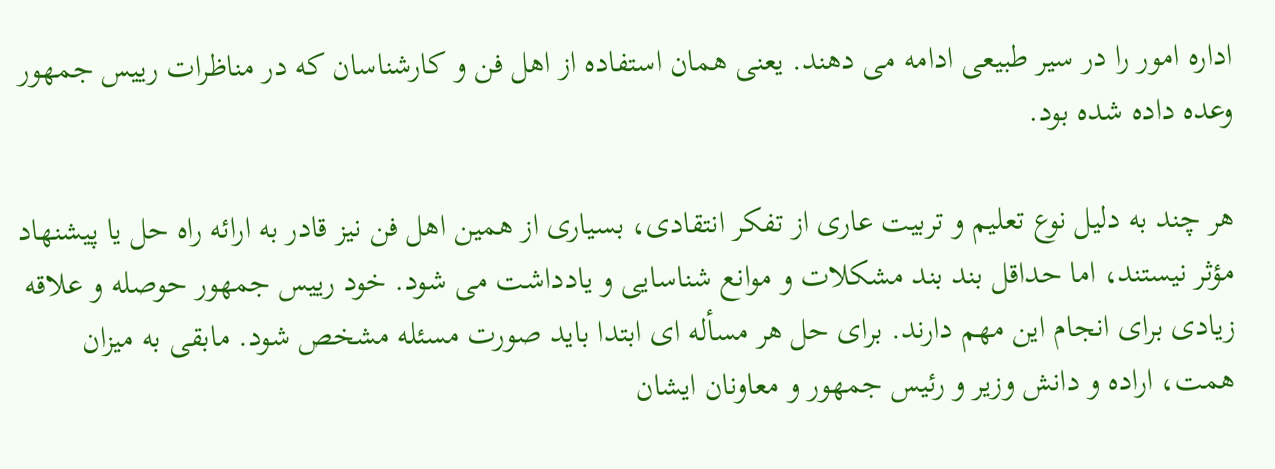اداره امور را در سیر طبیعی ادامه می دهند. یعنی همان استفاده از اهل فن و کارشناسان که در مناظرات رییس جمهور وعده داده شده بود.

هر چند به دلیل نوع تعلیم و تربیت عاری از تفکر انتقادی، بسیاری از همین اهل فن نیز قادر به ارائه راه حل یا پیشنهاد مؤثر نیستند، اما حداقل بند بند مشکلات و موانع شناسایی و یادداشت می شود. خود رییس جمهور حوصله و علاقه زیادی برای انجام این مهم دارند. برای حل هر مسأله ای ابتدا باید صورت مسئله مشخص شود. مابقی به میزان همت، اراده و دانش وزیر و رئیس جمهور و معاونان ایشان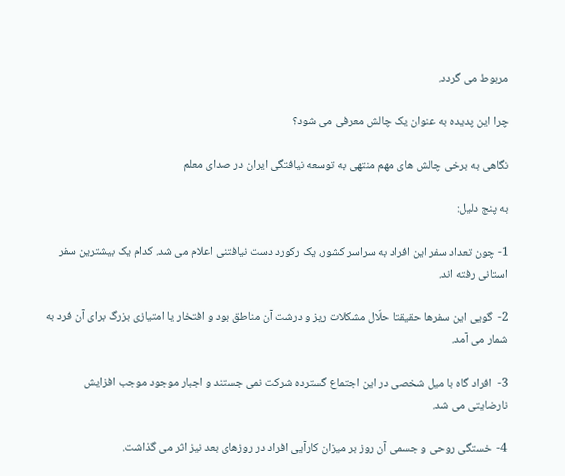مربوط می گردد.

چرا این پدیده به عنوان یک چالش معرفی می شود؟

نگاهی به برخی چالش های مهم منتهی به توسعه نیافتگی ایران در صدای معلم

به پنج دلیل:

1- چون تعداد سفر این افراد به سراسر کشور، یک رکورد دست نیافتنی اعلام می شد. کدام یک بیشترین سفر استانی رفته اند.

2-  گویی این سفرها حقیقتا حلّال مشکلات ریز و درشت آن مناطق بود و افتخار یا امتیازی بزرگ برای آن فرد به شمار می آمد.

3-  افراد گاه با میل شخصی در این اجتماع گسترده شرکت نمی جستند و اجبار موجود موجب افزایش نارضایتی می شد.

4-  خستگی روحی و جسمی آن روز بر میزان کارآیی افراد در روزهای بعد نیز اثر می گذاشت.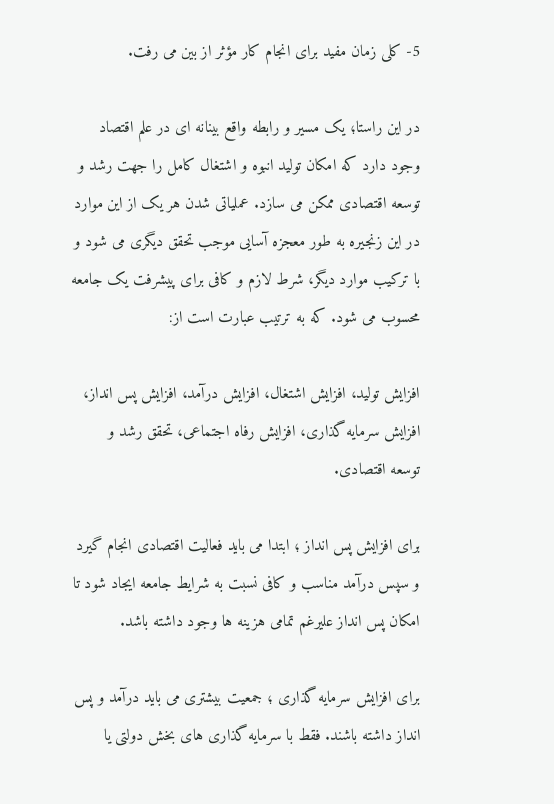5- کلی زمان مفید برای انجام کار مؤثر از بین می رفت.

در این راستا؛ یک مسیر و رابطه واقع بینانه ای در علم اقتصاد وجود دارد که امکان تولید انبوه و اشتغال کامل را جهت رشد و توسعه اقتصادی ممکن می سازد. عملیاتی شدن هر یک از این موارد در این زنجیره به طور معجزه آسایی موجب تحقق دیگری می شود و با ترکیب موارد دیگر، شرط لازم و کافی برای پیشرفت یک جامعه محسوب می شود. که به ترتیب عبارت است از:

افزایش تولید، افزایش اشتغال، افزایش درآمد، افزایش پس انداز، افزایش سرمایه گذاری، افزایش رفاه اجتماعی، تحقق رشد و توسعه اقتصادی.

برای افزایش پس انداز ؛ ابتدا می باید فعالیت اقتصادی انجام گیرد و سپس درآمد مناسب و کافی نسبت به شرایط جامعه ایجاد شود تا امکان پس انداز علیرغم تمامی هزینه ها وجود داشته باشد.

برای افزایش سرمایه گذاری ؛ جمعیت بیشتری می باید درآمد و پس انداز داشته باشند. فقط با سرمایه گذاری های بخش دولتی یا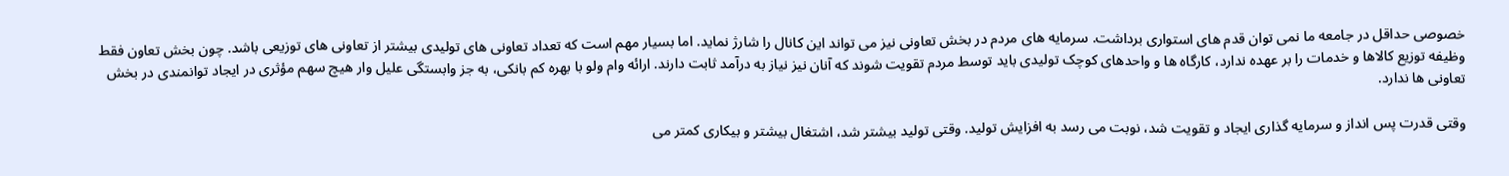خصوصی حداقل در جامعه ما نمی توان قدم های استواری برداشت. سرمایه های مردم در بخش تعاونی نیز می تواند این کانال را شارژ نماید. اما بسیار مهم است که تعداد تعاونی های تولیدی بیشتر از تعاونی های توزیعی باشد. چون بخش تعاون فقط وظیفه توزیع کالاها و خدمات را بر عهده ندارد، کارگاه ها و واحدهای کوچک تولیدی باید توسط مردم تقویت شوند که آنان نیز نیاز به درآمد ثابت دارند. ارائه وام ولو با بهره کم بانکی، به جز وابستگی علیل وار هیچ سهم مؤثری در ایجاد توانمندی در بخش تعاونی ها ندارد.

وقتی قدرت پس انداز و سرمایه گذاری ایجاد و تقویت شد، نوبت می رسد به افزایش تولید. وقتی تولید بیشتر شد، اشتغال بیشتر و بیکاری کمتر می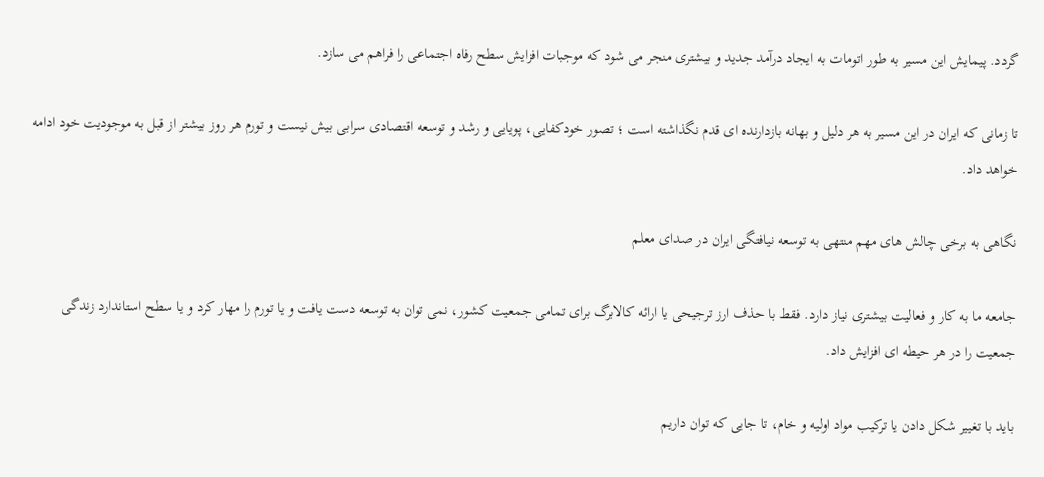گردد. پیمایش این مسیر به طور اتومات به ایجاد درآمد جدید و بیشتری منجر می شود که موجبات افزایش سطح رفاه اجتماعی را فراهم می سازد.

تا زمانی که ایران در این مسیر به هر دلیل و بهانه بازدارنده ای قدم نگذاشته است ؛ تصور خودکفایی، پویایی و رشد و توسعه اقتصادی سرابی بیش نیست و تورم هر روز بیشتر از قبل به موجودیت خود ادامه خواهد داد.

نگاهی به برخی چالش های مهم منتهی به توسعه نیافتگی ایران در صدای معلم

جامعه ما به کار و فعالیت بیشتری نیاز دارد. فقط با حذف ارز ترجیحی یا ارائه کالابرگ برای تمامی جمعیت کشور، نمی توان به توسعه دست یافت و یا تورم را مهار کرد و یا سطح استاندارد زندگی جمعیت را در هر حیطه ای افزایش داد.

باید با تغییر شکل دادن یا ترکیب مواد اولیه و خام، تا جایی که توان داریم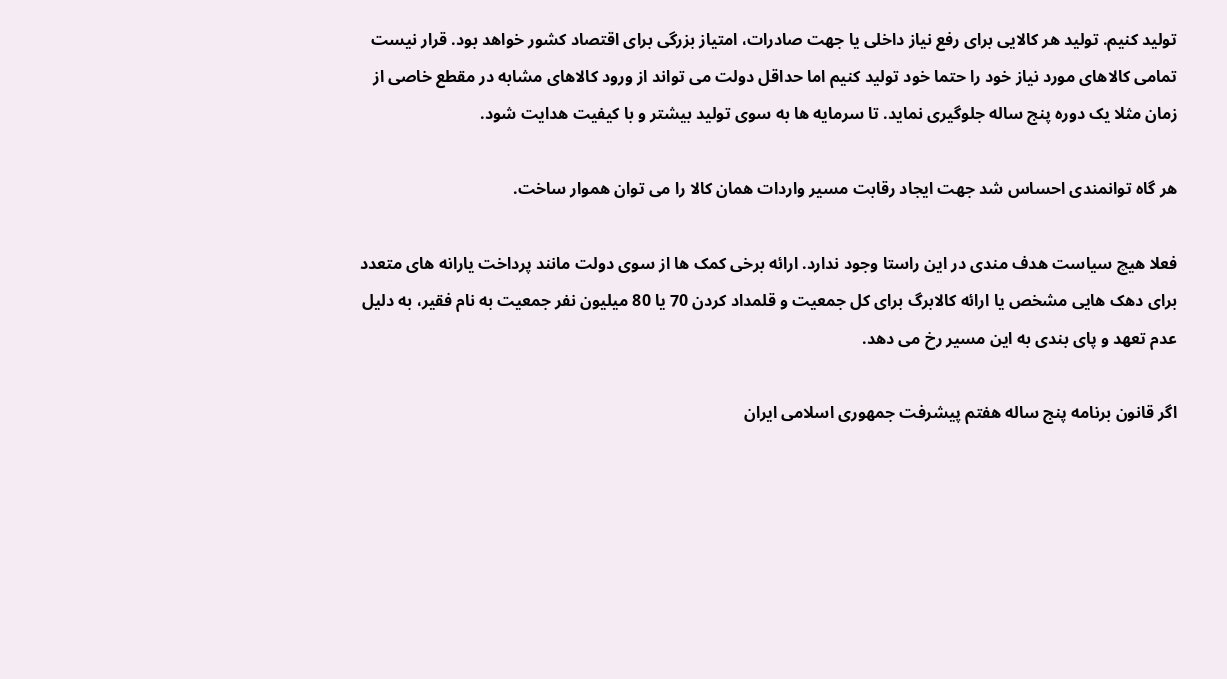تولید کنیم. تولید هر کالایی برای رفع نیاز داخلی یا جهت صادرات، امتیاز بزرگی برای اقتصاد کشور خواهد بود. قرار نیست تمامی کالاهای مورد نیاز خود را حتما خود تولید کنیم اما حداقل دولت می تواند از ورود کالاهای مشابه در مقطع خاصی از زمان مثلا یک دوره پنج ساله جلوگیری نماید. تا سرمایه ها به سوی تولید بیشتر و با کیفیت هدایت شود.

هر گاه توانمندی احساس شد جهت ایجاد رقابت مسیر واردات همان کالا را می توان هموار ساخت.

فعلا هیچ سیاست هدف مندی در این راستا وجود ندارد. ارائه برخی کمک ها از سوی دولت مانند پرداخت یارانه های متعدد برای دهک هایی مشخص یا ارائه کالابرگ برای کل جمعیت و قلمداد کردن 70 یا 80 میلیون نفر جمعیت به نام فقیر، به دلیل عدم تعهد و پای بندی به این مسیر رخ می دهد.

اگر قانون برنامه پنج ساله هفتم پیشرفت جمهوری اسلامی ایران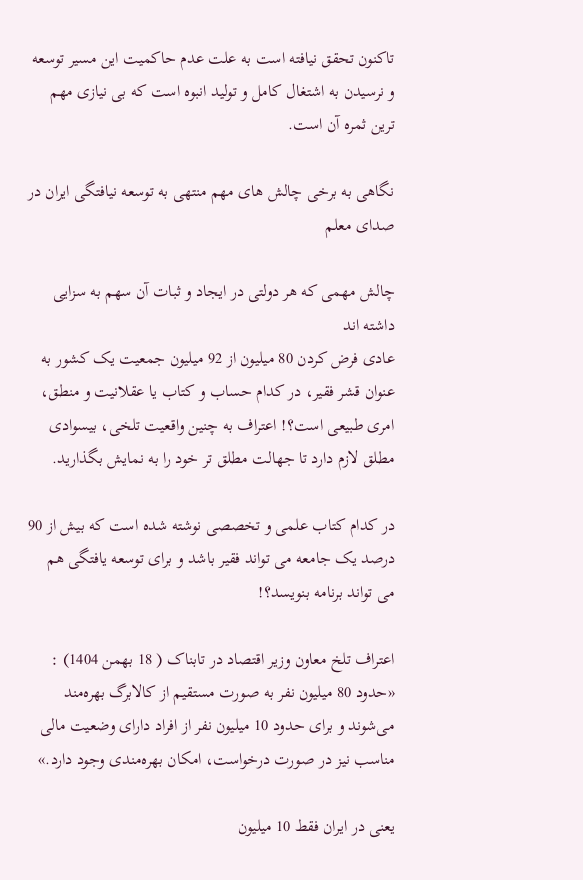تاکنون تحقق نیافته است به علت عدم حاکمیت این مسیر توسعه و نرسیدن به اشتغال کامل و تولید انبوه است که بی نیازی مهم ترین ثمره آن است.

نگاهی به برخی چالش های مهم منتهی به توسعه نیافتگی ایران در صدای معلم

چالش مهمی که هر دولتی در ایجاد و ثبات آن سهم به سزایی داشته اند
عادی فرض کردن 80 میلیون از 92 میلیون جمعیت یک کشور به عنوان قشر فقیر، در کدام حساب و کتاب یا عقلانیت و منطق، امری طبیعی است؟! اعتراف به چنین واقعیت تلخی، بیسوادی مطلق لازم دارد تا جهالت مطلق تر خود را به نمایش بگذارید.

در کدام کتاب علمی و تخصصی نوشته شده است که بیش از 90 درصد یک جامعه می تواند فقیر باشد و برای توسعه یافتگی هم می تواند برنامه بنویسد؟!

اعتراف تلخ معاون وزیر اقتصاد در تابناک ( 18 بهمن 1404) : «حدود 80 میلیون نفر به‌ صورت مستقیم از کالابرگ بهره‌مند می‌شوند و برای حدود 10 میلیون نفر از افراد دارای وضعیت مالی مناسب نیز در صورت درخواست، امکان بهره‌مندی وجود دارد.»

یعنی در ایران فقط 10 میلیون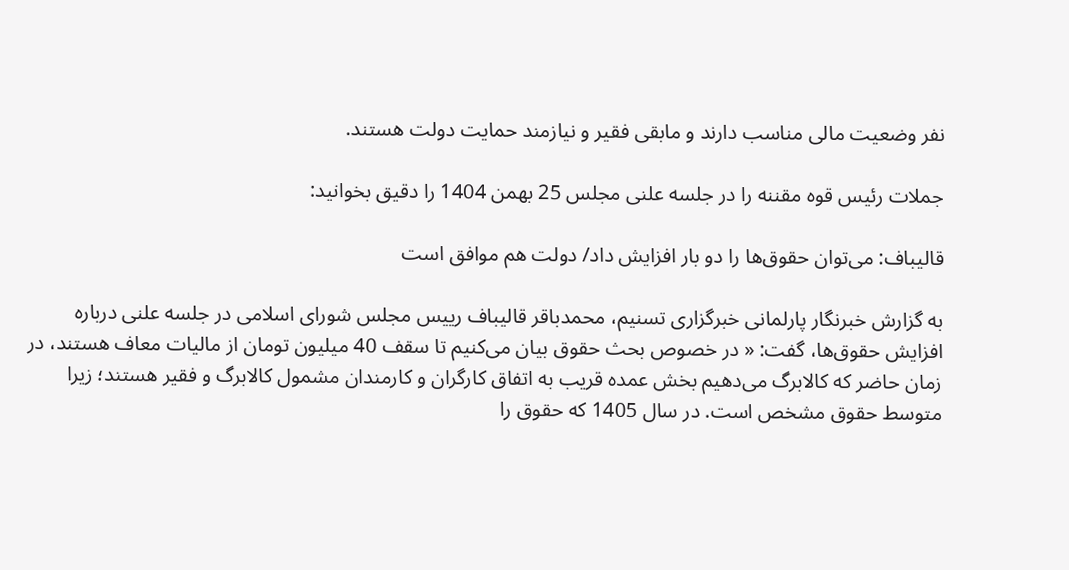نفر وضعیت مالی مناسب دارند و مابقی فقیر و نیازمند حمایت دولت هستند.

جملات رئیس قوه مقننه را در جلسه علنی مجلس 25 بهمن 1404 را دقیق بخوانید:

قالیباف: می‌توان حقوق‌ها را دو بار افزایش داد/ دولت هم موافق است

به گزارش خبرنگار پارلمانی خبرگزاری تسنیم، محمدباقر قالیباف رییس مجلس شورای اسلامی در جلسه علنی درباره افزایش حقوق‌ها، گفت: « در خصوص بحث حقوق بیان می‌کنیم تا سقف 40 میلیون تومان از مالیات معاف هستند، در زمان حاضر که کالابرگ می‌دهیم بخش عمده قریب به اتفاق کارگران و کارمندان مشمول کالابرگ و فقیر هستند؛ زیرا متوسط حقوق مشخص است. در سال 1405 که حقوق را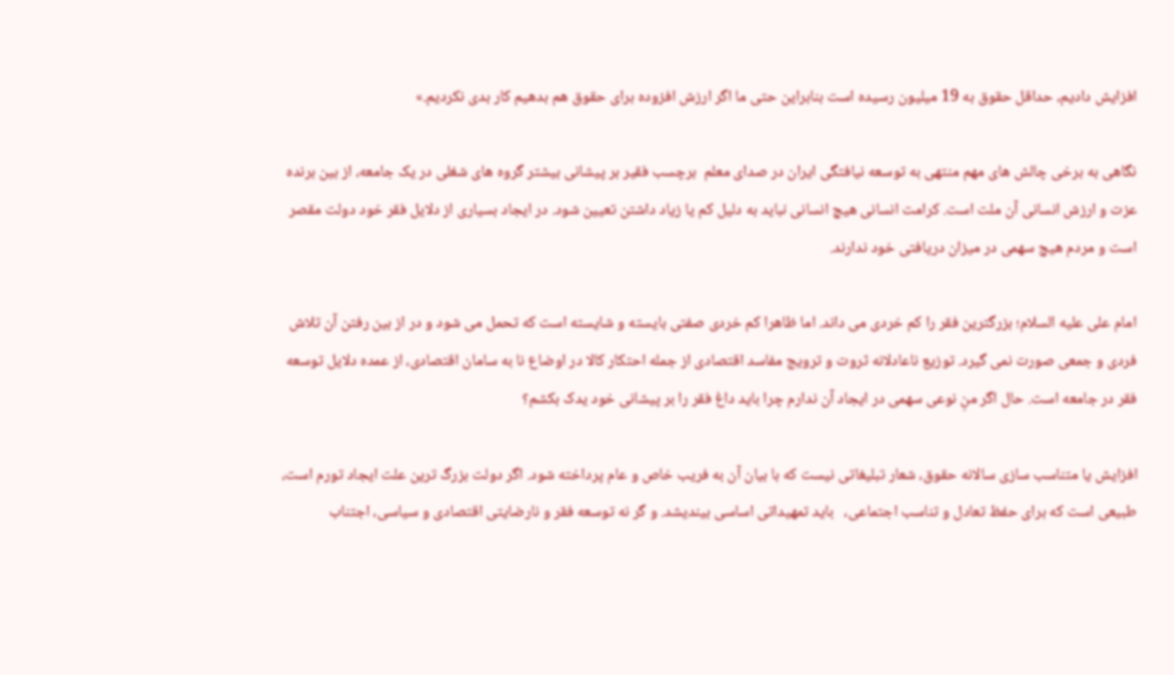افزایش دادیم، حداقل حقوق به 19 میلیون رسیده است بنابراین حتی ما اگر ارزش افزوده برای حقوق هم بدهیم کار بدی نکردیم.»

نگاهی به برخی چالش های مهم منتهی به توسعه نیافتگی ایران در صدای معلم  برچسب فقیر بر پیشانی بیشتر گروه های شغلی در یک جامعه، از بین برنده عزت و ارزش انسانی آن ملت است. کرامت انسانی هیچ انسانی نباید به دلیل کم یا زیاد داشتن تعیین شود. در ایجاد بسیاری از دلایل فقر خود دولت مقصر است و مردم هیچ سهمی در میزان دریافتی خود ندارند.

امام على عليه السلام؛ بزرگترين فقر را كم خردى می داند. اما ظاهرا کم خردی صفتی بایسته و شایسته است که تحمل می شود و در از بین رفتن آن تلاش فردی و جمعی صورت نمی گیرد. توزیع ناعادلانه ثروت و ترویج مفاسد اقتصادی از جمله احتکار کالا در اوضاع نا به سامان اقتصادی، از عمده دلایل توسعه فقر در جامعه است. حال اگر منِ نوعی سهمی در ایجاد آن ندارم چرا باید داغ فقر را بر پیشانی خود یدک بکشم؟

افزایش یا متناسب سازی سالانه حقوق، شعار تبلیغاتی نیست که با بیان آن به فریب خاص و عام پرداخته شود. اگر دولت بزرگ ترین علت ایجاد تورم است، طبیعی است که برای حفظ تعادل و تناسب اجتماعی،   باید تمهیداتی اساسی بیندیشد. و گر نه توسعه فقر و نارضایتی اقتصادی و سیاسی، اجتناب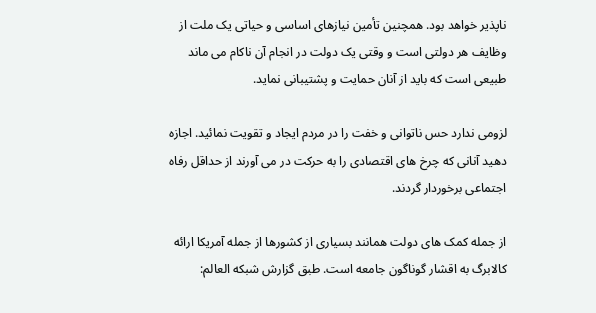ناپذیر خواهد بود. همچنین تأمین نیازهای اساسی و حیاتی یک ملت از وظایف هر دولتی است و وقتی یک دولت در انجام آن ناکام می ماند طبیعی است که باید از آنان حمایت و پشتیبانی نماید.

لزومی ندارد حس ناتوانی و خفت را در مردم ایجاد و تقویت نمائید. اجازه دهید آنانی که چرخ های اقتصادی را به حرکت در می آورند از حداقل رفاه اجتماعی برخوردار گردند.

از جمله کمک های دولت همانند بسیاری از کشورها از جمله آمریکا ارائه کالابرگ به اقشار گوناگون جامعه است. طبق گزارش شبکه العالم: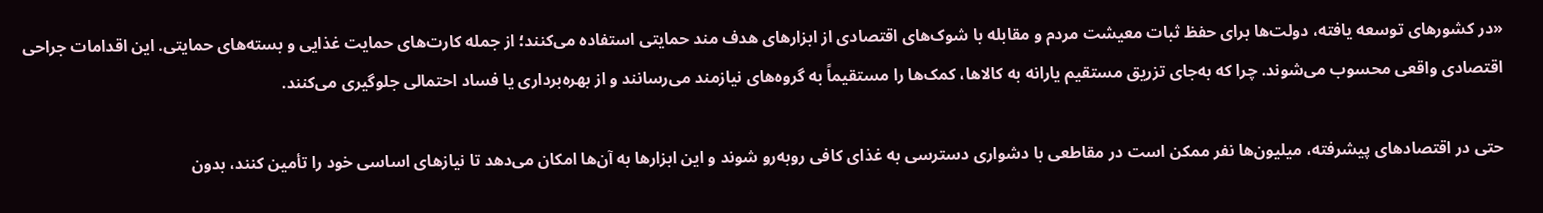«در کشورهای توسعه‌ یافته، دولت‌ها برای حفظ ثبات معیشت مردم و مقابله با شوک‌های اقتصادی از ابزارهای هدف مند حمایتی استفاده می‌کنند؛ از جمله کارت‌های حمایت غذایی و بسته‌های حمایتی. این اقدامات جراحی اقتصادی واقعی محسوب می‌شوند. چرا که به‌جای تزریق مستقیم یارانه به کالاها، کمک‌ها را مستقیماً به گروه‌های نیازمند می‌رسانند و از بهره‌برداری یا فساد احتمالی جلوگیری می‌کنند.

حتی در اقتصادهای پیشرفته، میلیون‌ها نفر ممکن است در مقاطعی با دشواری دسترسی به غذای کافی روبه‌رو شوند و این ابزارها به آن‌ها امکان می‌دهد تا نیازهای اساسی خود را تأمین کنند، بدون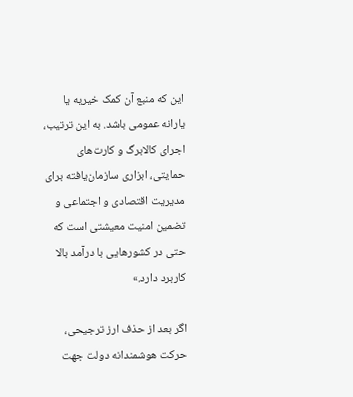این که منبع آن کمک خیریه یا یارانه عمومی باشد. به این ترتیب، اجرای کالابرگ و کارت‌های حمایتی، ابزاری سازمان‌یافته برای مدیریت اقتصادی و اجتماعی و تضمین امنیت معیشتی است که حتی در کشورهایی با درآمد بالا کاربرد دارد.»

اگر بعد از حذف ارز ترجیحی، حرکت هوشمندانه دولت جهت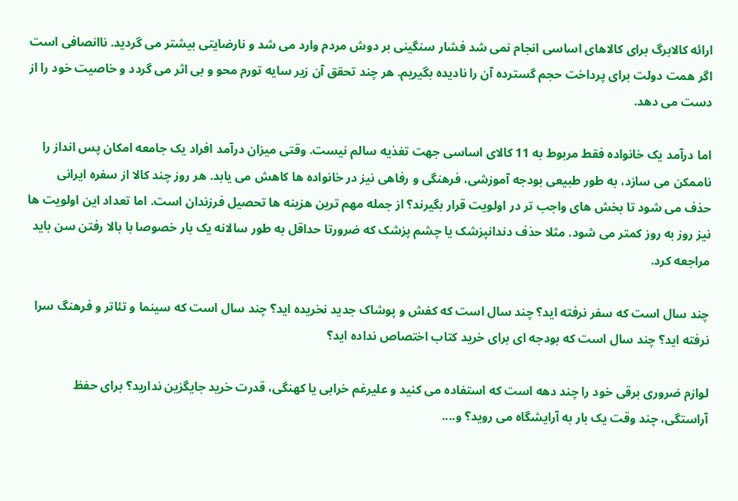ارائه کالابرگ برای کالاهای اساسی انجام نمی شد فشار سنگینی بر دوش مردم وارد می شد و نارضایتی بیشتر می گردید. ناانصافی است اگر همت دولت برای پرداخت حجم گسترده آن را نادیده بگیریم. هر چند تحقق آن زیر سایه تورم محو و بی اثر می گردد و خاصیت خود را از دست می دهد.

اما درآمد یک خانواده فقط مربوط به 11 کالای اساسی جهت تغذیه سالم نیست. وقتی میزان درآمد افراد یک جامعه امکان پس انداز را ناممکن می سازد، به طور طبیعی بودجه آموزشی، فرهنگی و رفاهی نیز در خانواده ها کاهش می یابد. هر روز چند کالا از سفره ایرانی حذف می شود تا بخش های واجب تر در اولویت قرار بگیرند؟ از جمله مهم ترین هزینه ها تحصیل فرزندان است. اما تعداد این اولویت ها نیز روز به روز کمتر می شود. مثلا حذف دندانپزشک یا چشم پزشک که ضرورتا حداقل به طور سالانه یک بار خصوصا با بالا رفتن سن باید مراجعه کرد.

چند سال است که سفر نرفته اید؟ چند سال است که کفش و پوشاک جدید نخریده اید؟ چند سال است که سینما و تئاتر و فرهنگ سرا نرفته اید؟ چند سال است که بودجه ای برای خرید کتاب اختصاص نداده اید؟

لوازم ضروری برقی خود را چند دهه است که استفاده می کنید و علیرغم خرابی یا کهنگی، قدرت خرید جایگزین ندارید؟ برای حفظ آراستگی، چند وقت یک بار به آرایشگاه می روید؟ و....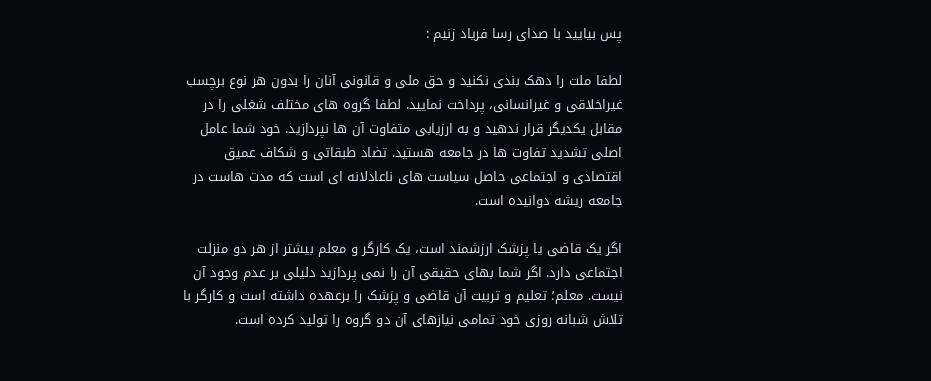پس بیایید با صدای رسا فریاد زنیم :

لطفا ملت را دهک بندی نکنید و حق ملی و قانونی آنان را بدون هر نوع برچسب غیراخلاقی و غیرانسانی، پرداخت نمایید. لطفا گروه های مختلف شغلی را در مقابل یکدیگر قرار ندهید و به ارزیابی متفاوت آن ها نپردازید. خود شما عامل اصلی تشدید تفاوت ها در جامعه هستید. تضاد طبقاتی و شکاف عمیق اقتصادی و اجتماعی حاصل سیاست های ناعادلانه ای است که مدت هاست در جامعه ریشه دوانیده است.

اگر یک قاضی یا پزشک ارزشمند است، یک کارگر و معلم بیشتر از هر دو منزلت اجتماعی دارد. اگر شما بهای حقیقی آن را نمی پردازید دلیلی بر عدم وجود آن نیست. معلم؛ تعلیم و تربیت آن قاضی و پزشک را برعهده داشته است و کارگر با تلاش شبانه روزی خود تمامی نیازهای آن دو گروه را تولید کرده است.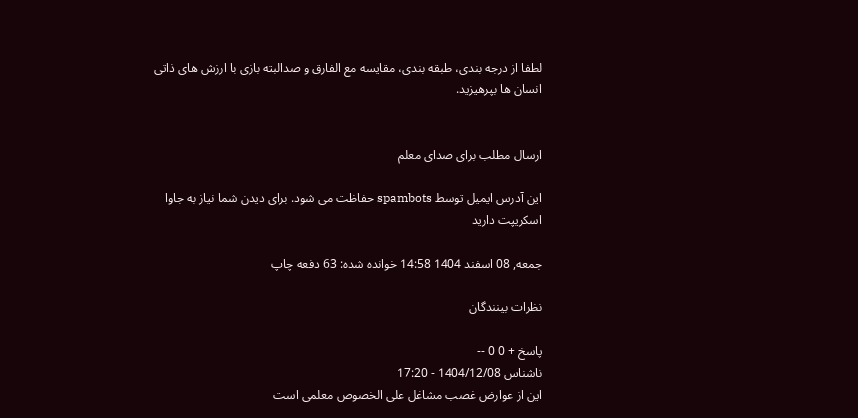لطفا از درجه بندی، طبقه بندی، مقایسه مع الفارق و صدالبته بازی با ارزش های ذاتی انسان ها بپرهیزید.


ارسال مطلب برای صدای معلم

این آدرس ایمیل توسط spambots حفاظت می شود. برای دیدن شما نیاز به جاوا اسکریپت دارید

جمعه, 08 اسفند 1404 14:58 خوانده شده: 63 دفعه چاپ

نظرات بینندگان

پاسخ + 0 0 --
ناشناس 1404/12/08 - 17:20
این از عوارض غصب مشاغل علی الخصوص معلمی است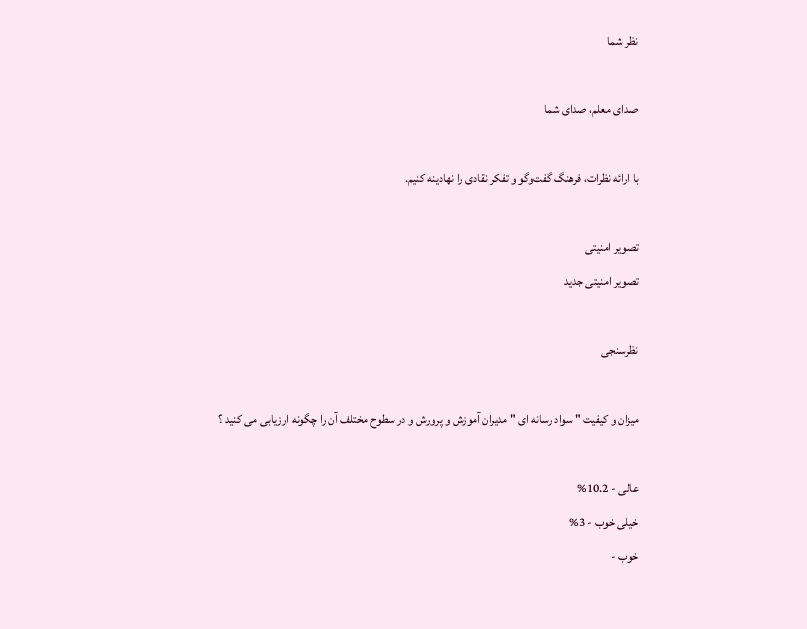نظر شما

صدای معلم، صدای شما

با ارائه نظرات، فرهنگ گفت‌وگو و تفکر نقادی را نهادینه کنیم.

تصویر امنیتی
تصویر امنیتی جدید

نظرسنجی

میزان و کیفیت " سواد رسانه ای " مدیران آموزش و پرورش و در سطوح مختلف آن را چگونه ارزیابی می کنید ؟

عالی - 10.2%
خیلی خوب - 3%
خوب -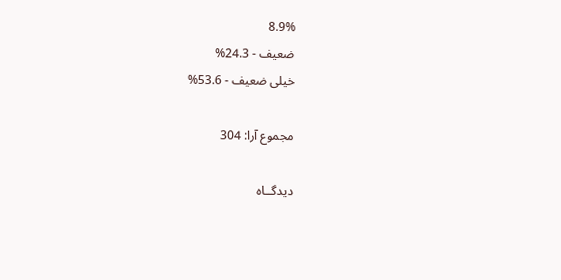8.9%
ضعیف - 24.3%
خیلی ضعیف - 53.6%

مجموع آرا: 304

دیدگــاه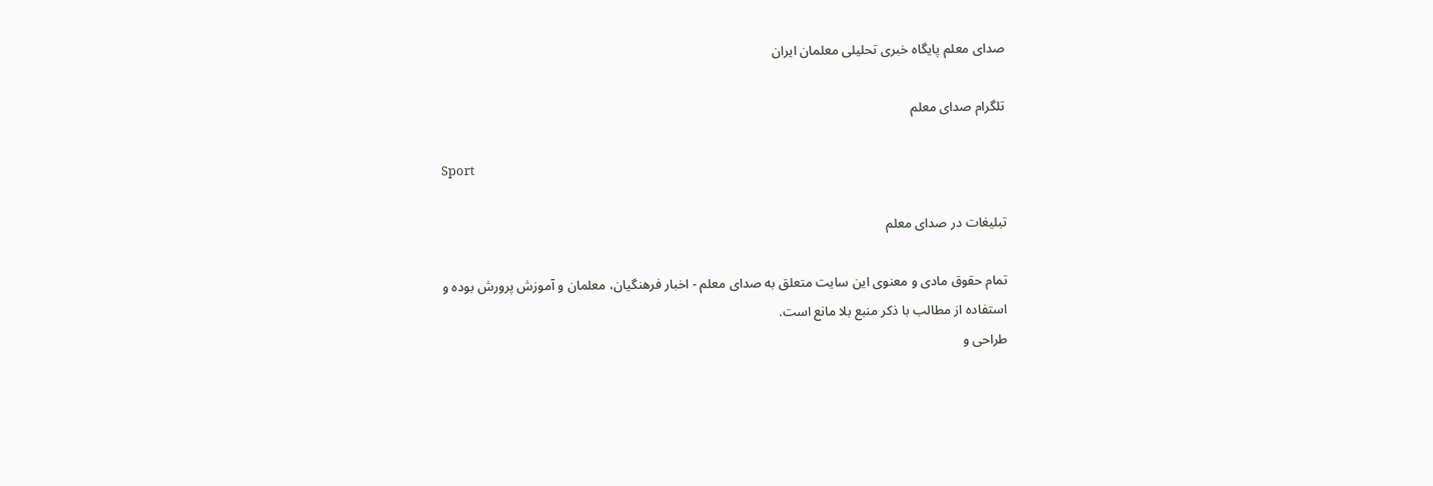صدای معلم پایگاه خبری تحلیلی معلمان ایران

تلگرام صدای معلم

Sport

تبلیغات در صدای معلم

تمام حقوق مادی و معنوی این سایت متعلق به صدای معلم - اخبار فرهنگیان، معلمان و آموزش پرورش بوده و استفاده از مطالب با ذکر منبع بلا مانع است.
طراحی و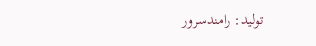تولید: رامندسرور